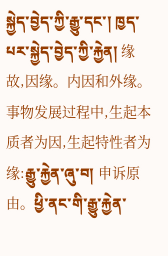སྐྱེད་བྱེད་ཀྱི་རྒྱུ་དང་། ཁྱད་པར་སྐྱེད་བྱེད་ཀྱི་རྐྱེན། 缘故,因缘。内因和外缘。事物发展过程中,生起本质者为因,生起特性者为缘:རྒྱུ་རྐྱེན་ཞུ་བ། 申诉原由。ཕྱི་ནང་གི་རྒྱུ་རྐྱེན་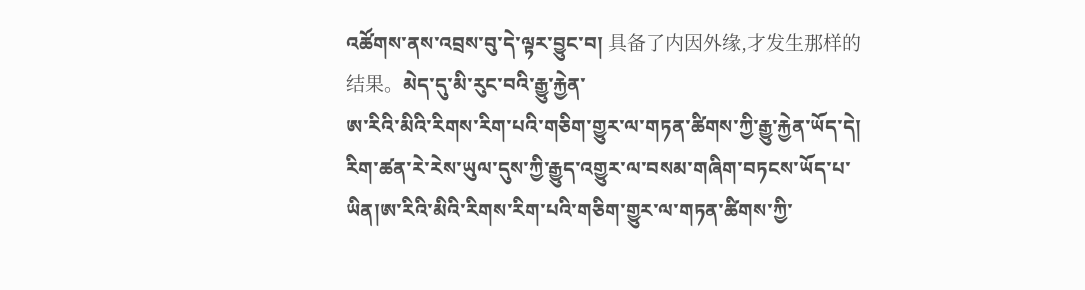འཚོགས་ནས་འབྲས་བུ་དེ་ལྟར་བྱུང་བ། 具备了内因外缘,才发生那样的结果。མེད་དུ་མི་རུང་བའི་རྒྱུ་རྐྱེན་
ཨ་རིའི་མིའི་རིགས་རིག་པའི་གཅིག་གྱུར་ལ་གཏན་ཚིགས་ཀྱི་རྒྱུ་རྐྱེན་ཡོད་དེ། རིག་ཚན་རེ་རེས་ཡུལ་དུས་ཀྱི་རྒྱུད་འགྱུར་ལ་བསམ་གཞིག་བཏངས་ཡོད་པ་ཡིན།ཨ་རིའི་མིའི་རིགས་རིག་པའི་གཅིག་གྱུར་ལ་གཏན་ཚིགས་ཀྱི་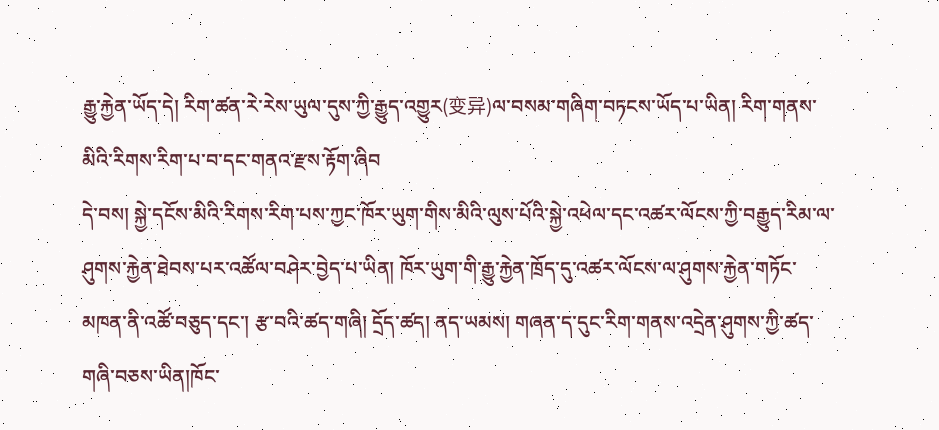རྒྱུ་རྐྱེན་ཡོད་དེ། རིག་ཚན་རེ་རེས་ཡུལ་དུས་ཀྱི་རྒྱུད་འགྱུར(变异)ལ་བསམ་གཞིག་བཏངས་ཡོད་པ་ཡིན། རིག་གནས་མིའི་རིགས་རིག་པ་བ་དང་གནའ་རྫས་རྟོག་ཞིབ
དེ་བས། སྐྱེ་དངོས་མིའི་རིགས་རིག་པས་ཀྱང་ཁོར་ཡུག་གིས་མིའི་ལུས་པོའི་སྐྱེ་འཕེལ་དང་འཚར་ལོངས་ཀྱི་བརྒྱུད་རིམ་ལ་ཤུགས་རྐྱེན་ཐེབས་པར་འཚོལ་བཤེར་བྱེད་པ་ཡིན། ཁོར་ཡུག་གི་རྒྱུ་རྐྱེན་ཁྲོད་དུ་འཚར་ལོངས་ལ་ཤུགས་རྐྱེན་གཏོང་མཁན་ནི་འཚོ་བཅུད་དང་། རྩ་བའི་ཚད་གཞི། དྲོད་ཚད། ནད་ཡམས། གཞན་ད་དུང་རིག་གནས་འདྲེན་ཤུགས་ཀྱི་ཚད་གཞི་བཅས་ཡིན།ཁོང་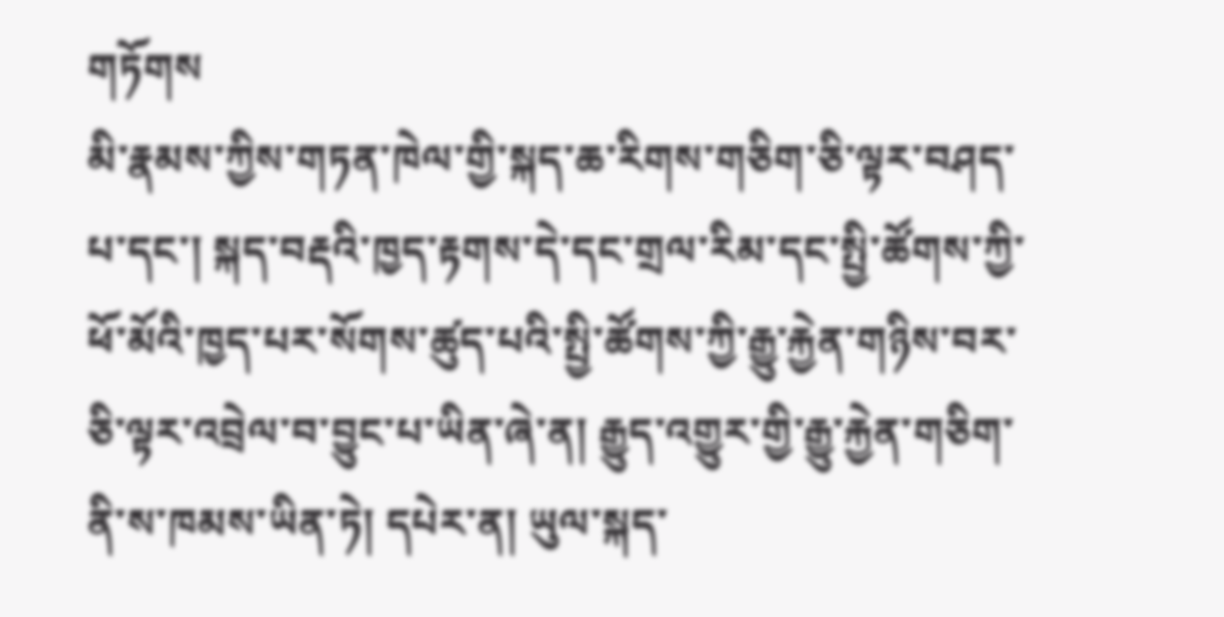གཏོགས
མི་རྣམས་ཀྱིས་གཏན་ཁེལ་གྱི་སྐད་ཆ་རིགས་གཅིག་ཅི་ལྟར་བཤད་པ་དང་། སྐད་བརྡའི་ཁྱད་རྟགས་དེ་དང་གྲལ་རིམ་དང་སྤྱི་ཚོགས་ཀྱི་ཕོ་མོའི་ཁྱད་པར་སོགས་ཚུད་པའི་སྤྱི་ཚོགས་ཀྱི་རྒྱུ་རྐྱེན་གཉིས་བར་ཅི་ལྟར་འབྲེལ་བ་བྱུང་པ་ཡིན་ཞེ་ན། རྒྱུད་འགྱུར་གྱི་རྒྱུ་རྐྱེན་གཅིག་ནི་ས་ཁམས་ཡིན་ཏེ། དཔེར་ན། ཡུལ་སྐད་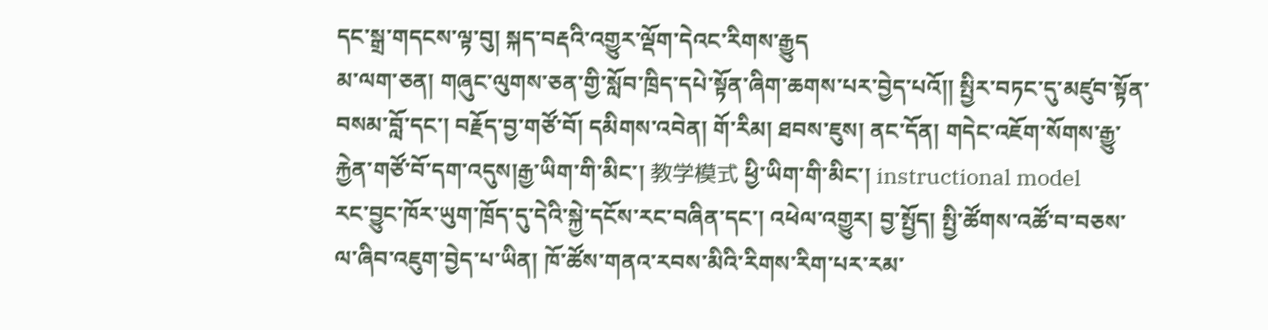དང་སྒྲ་གདངས་ལྟ་བུ། སྐད་བརྡའི་འགྱུར་ལྡོག་དེའང་རིགས་རྒྱུད
མ་ལག་ཅན། གཞུང་ལུགས་ཅན་གྱི་སློབ་ཁྲིད་དཔེ་སྟོན་ཞིག་ཆགས་པར་བྱེད་པའོ།། སྤྱིར་བཏང་དུ་མཛུབ་སྟོན་བསམ་བློ་དང་། བརྗོད་བྱ་གཙོ་བོ། དམིགས་འབེན། གོ་རིམ། ཐབས་ཇུས། ནང་དོན། གདེང་འཇོག་སོགས་རྒྱུ་རྐྱེན་གཙོ་བོ་དག་འདུས།རྒྱ་ཡིག་གི་མིང་། 教学模式 ཕྱི་ཡིག་གི་མིང་། instructional model
རང་བྱུང་ཁོར་ཡུག་ཁྲོད་དུ་དེའི་སྐྱེ་དངོས་རང་བཞིན་དང་། འཕེལ་འགྱུར། བྱ་སྤྱོད། སྤྱི་ཚོགས་འཚོ་བ་བཅས་ལ་ཞིབ་འཇུག་བྱེད་པ་ཡིན། ཁོ་ཚོས་གནའ་རབས་མིའི་རིགས་རིག་པར་རམ་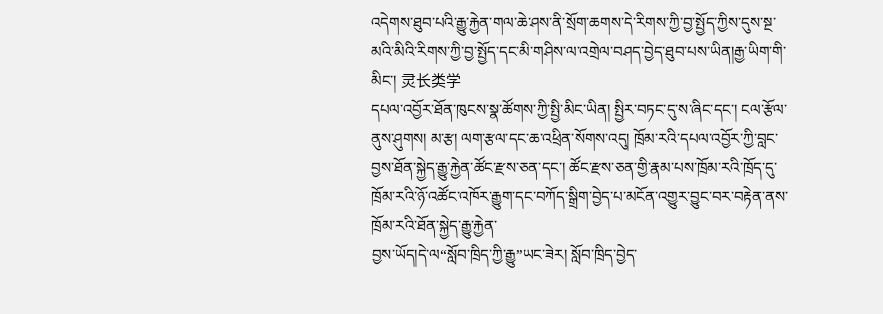འདེགས་ཐུབ་པའི་རྒྱུ་རྐྱེན་གལ་ཆེ་ཤས་ནི་སྲོག་ཆགས་དེ་རིགས་ཀྱི་བྱ་སྤྱོད་ཀྱིས་དུས་སྔ་མའི་མིའི་རིགས་ཀྱི་བྱ་སྤྱོད་དང་མི་གཤིས་ལ་འགྲེལ་བཤད་བྱེད་ཐུབ་པས་ཡིན།རྒྱ་ཡིག་གི་མིང་། 灵长类学
དཔལ་འབྱོར་ཐོན་ཁུངས་སྣ་ཚོགས་ཀྱི་སྤྱི་མིང་ཡིན། སྤྱིར་བཏང་དུ་ས་ཞིང་དང་། ངལ་རྩོལ་ནུས་ཤུགས། མ་རྩ། ལག་རྩལ་དང་ཆ་འཕྲིན་སོགས་འདུ། ཁྲོམ་རའི་དཔལ་འབྱོར་ཀྱི་བླང་བྱས་ཐོན་སྐྱེད་རྒྱུ་རྐྱེན་ཚོང་རྫས་ཅན་དང་། ཚོང་རྫས་ཅན་གྱི་རྣམ་པས་ཁྲོམ་རའི་ཁྲོད་དུ་ཁྲོམ་རའི་ཉོ་འཚོང་འཁོར་རྒྱུག་དང་བཀོད་སྒྲིག་བྱེད་པ་མངོན་འགྱུར་བྱུང་བར་བརྟེན་ནས་ཁྲོམ་རའི་ཐོན་སྐྱེད་རྒྱུ་རྐྱེན་
བྱས་ཡོད།དེ་ལ“སློབ་ཁྲིད་ཀྱི་རྒྱུ”ཡང་ཟེར། སློབ་ཁྲིད་བྱེད་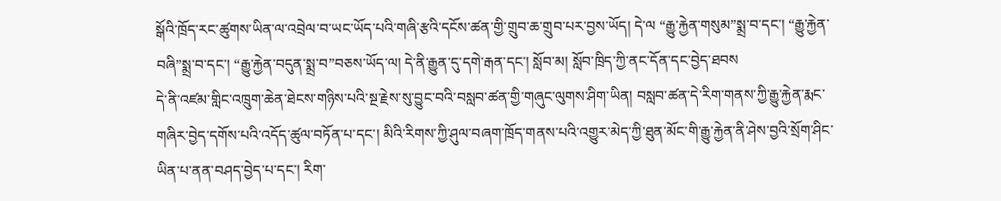སྒོའི་ཁྲོད་རང་ཚུགས་ཡིན་ལ་འབྲེལ་བ་ཡང་ཡོད་པའི་གཞི་རྩའི་དངོས་ཚན་གྱི་གྲུབ་ཆ་གྲུབ་པར་བྱས་ཡོད། དེ་ལ “རྒྱུ་རྐྱེན་གསུམ”སྨྲ་བ་དང་། “རྒྱུ་རྐྱེན་བཞི”སྨྲ་བ་དང་། “རྒྱུ་རྐྱེན་བདུན་སྨྲ་བ”བཅས་ཡོད་ལ། དེ་ནི་རྒྱུན་དུ་དགེ་རྒན་དང་། སློབ་མ། སློབ་ཁྲིད་ཀྱི་ནང་དོན་དང་བྱེད་ཐབས
དེ་ནི་འཛམ་གླིང་འཁྲུག་ཆེན་ཐེངས་གཉིས་པའི་སྔ་རྗེས་སུ་བྱུང་བའི་བསླབ་ཚན་གྱི་གཞུང་ལུགས་ཤིག་ཡིན། བསླབ་ཚན་དེ་རིག་གནས་ཀྱི་རྒྱུ་རྐྱེན་རྨང་གཞིར་བྱེད་དགོས་པའི་འདོད་ཚུལ་བཏོན་པ་དང་། མིའི་རིགས་ཀྱི་ཤུལ་བཞག་ཁྲོད་གནས་པའི་འགྱུར་མེད་ཀྱི་ཐུན་མོང་གི་རྒྱུ་རྐྱེན་ནི་ཤེས་བྱའི་སྲོག་ཤིང་ཡིན་པ་ནན་བཤད་བྱེད་པ་དང་། རིག་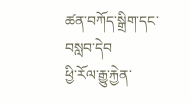ཚན་བཀོད་སྒྲིག་དང་བསླབ་དེབ
ཕྱི་རོལ་རྒྱུ་རྐྱེན་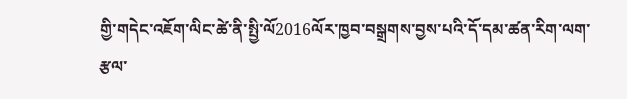གྱི་གདེང་འཇོག་ལིང་ཚེ་ནི་སྤྱི་ལོ2016ལོར་ཁྱབ་བསྒྲགས་བྱས་པའི་དོ་དམ་ཚན་རིག་ལག་རྩལ་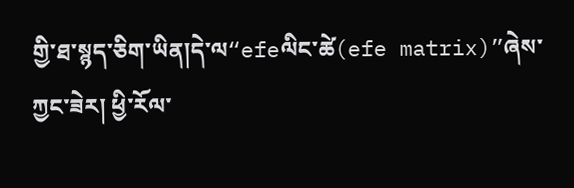གྱི་ཐ་སྙད་ཅིག་ཡིན།དེ་ལ“efeལིང་ཚེ(efe matrix)”ཞེས་ཀྱང་ཟེར། ཕྱི་རོལ་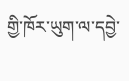གྱི་ཁོར་ཡུག་ལ་དབྱེ་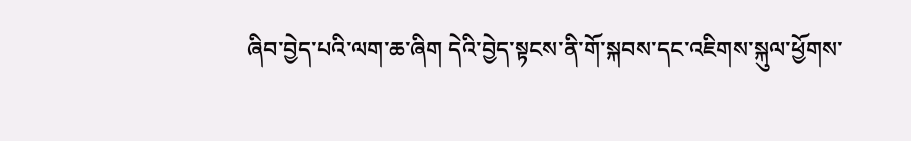ཞིབ་བྱེད་པའི་ལག་ཆ་ཞིག དེའི་བྱེད་སྟངས་ནི་གོ་སྐབས་དང་འཇིགས་སྐུལ་ཕྱོགས་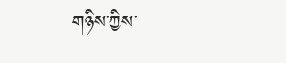གཉིས་ཀྱིས་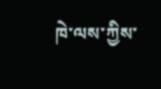ཁེ་ལས་ཀྱིས་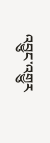འབྱུང་འགྱུར